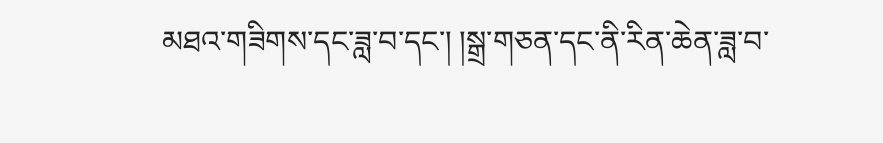མཐའ་གཟིགས་དང་ཟླ་བ་དང་། །སྒྲ་གཅན་དང་ནི་རིན་ཆེན་ཟླ་བ་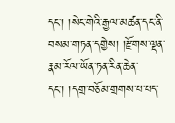དང་། །སེང་གེའི་རྒྱལ་མཚན་དང་ནི་བསམ་གཏན་དགྱེས། །རྫོགས་ལྡན་རྣམ་རོལ་ཡོན་ཏན་རིན་ཆེན་དང་། །དགྲ་བཅོམ་གྲགས་པ་པད་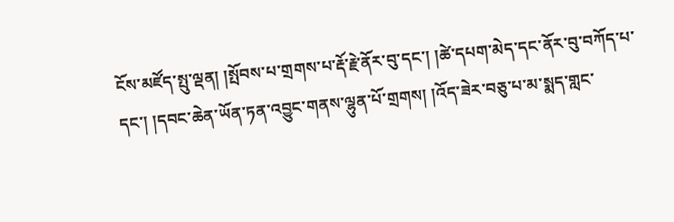ངོས་མཛོད་སྤུ་ལྡན། །སྤོབས་པ་གྲགས་པ་རྡོ་རྗེ་ནོར་བུ་དང་། །ཚེ་དཔག་མེད་དང་ནོར་བུ་བཀོད་པ་དང་། །དབང་ཆེན་ཡོན་ཏན་འབྱུང་གནས་ལྷུན་པོ་གྲགས། །འོད་ཟེར་བཅུ་པ་མ་སྨད་གླང་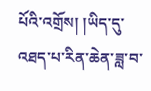པོའི་འགྲོས། །ཡིད་དུ་འཐད་པ་རིན་ཆེན་ཟླ་བ་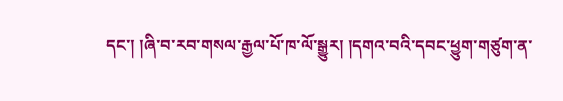དང་། །ཞི་བ་རབ་གསལ་རྒྱལ་པོ་ཁ་ལོ་སྒྱུར། །དགའ་བའི་དབང་ཕྱུག་གཙུག་ན་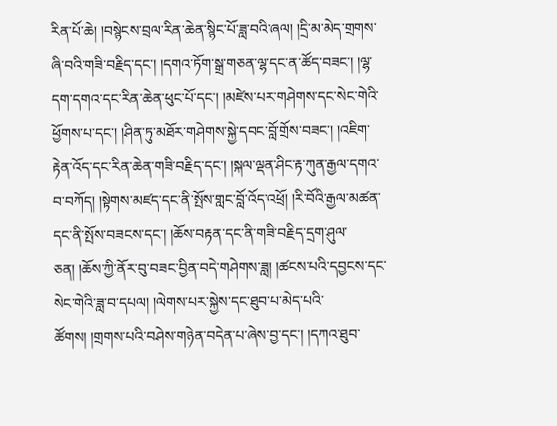རིན་པོ་ཆེ། །བསྙེངས་བྲལ་རིན་ཆེན་སྙིང་པོ་ཟླ་བའི་ཞལ། །དྲི་མ་མེད་གྲགས་ཞི་བའི་གཟི་བརྗིད་དང་། །དགའ་ཏོག་སྒྲ་གཅན་ལྷ་དང་ན་ཚོད་བཟང་། །ལྷ་དག་དགའ་དང་རིན་ཆེན་ཕུང་པོ་དང་། །མཛེས་པར་གཤེགས་དང་སེང་གེའི་ཕྱོགས་པ་དང་། །ཤིན་ཏུ་མཐོར་གཤེགས་སྐྱེ་དབང་བློ་གྲོས་བཟང་། །འཇིག་རྟེན་འོད་དང་རིན་ཆེན་གཟི་བརྗིད་དང་། །སྐལ་ལྡན་ཤིང་རྟ་ཀུན་རྒྱལ་དགའ་བ་བཀོད། །སྟེགས་མཛད་དང་ནི་སྤོས་གླང་བློ་འོད་འཕྲོ། །རི་བོའི་རྒྱལ་མཚན་དང་ནི་སྤོས་བཟངས་དང་། །ཆོས་བརྟན་དང་ནི་གཟི་བརྗིད་དྲག་ཤུལ་ཅན། །ཆོས་ཀྱི་ནོར་བུ་བཟང་བྱིན་བདེ་གཤེགས་ཟླ། །ཚངས་པའི་དབྱངས་དང་སེང་གེའི་ཟླ་བ་དཔལ། །ལེགས་པར་སྐྱེས་དང་ཐུབ་པ་མེད་པའི་ཚོགས། །གྲགས་པའི་བཤེས་གཉེན་བདེན་པ་ཞེས་བྱ་དང་། །དཀའ་ཐུབ་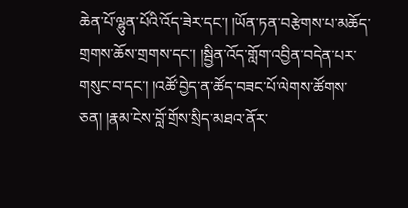ཆེན་པོ་ལྷུན་པོའི་འོད་ཟེར་དང་། །ཡོན་ཏན་བརྩེགས་པ་མཆོད་གྲགས་ཆོས་གྲགས་དང་། །སྦྱིན་འོད་གློག་འབྱིན་བདེན་པར་གསུང་བ་དང་། །འཚོ་བྱེད་ན་ཚོད་བཟང་པོ་ལེགས་ཚོགས་ཅན། །རྣམ་ངེས་བློ་གྲོས་སྲིད་མཐའ་ནོར་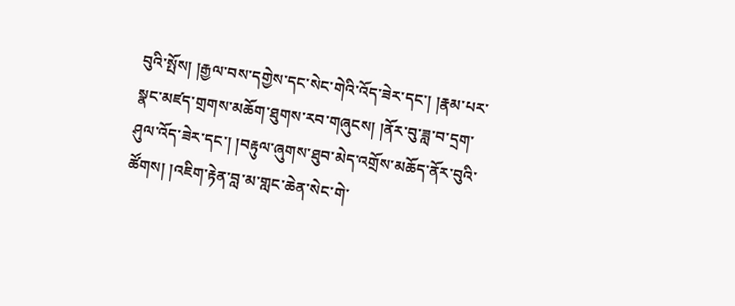བུའི་སྤོས། །རྒྱལ་བས་དགྱེས་དང་སེང་གེའི་འོད་ཟེར་དང་། །རྣམ་པར་སྣང་མཛད་གྲགས་མཆོག་ཐུགས་རབ་གཞུངས། །ནོར་བུ་ཟླ་བ་དྲག་ཤུལ་འོད་ཟེར་དང་། །བརྟུལ་ཞུགས་ཐུབ་མེད་འགྲོས་མཆོད་ནོར་བུའི་ཚོགས། །འཇིག་རྟེན་བླ་མ་གླང་ཆེན་སེང་གེ་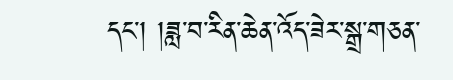དང་། །ཟླ་བ་རིན་ཆེན་འོད་ཟེར་སྒྲ་གཅན་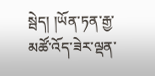སྦེད། །ཡོན་ཏན་རྒྱ་མཚོ་འོད་ཟེར་ལྡན་